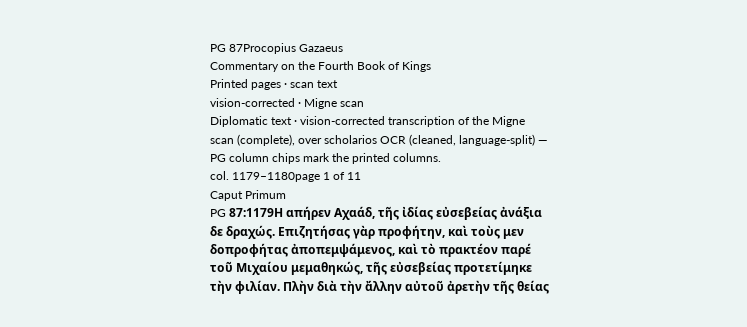PG 87Procopius Gazaeus
Commentary on the Fourth Book of Kings
Printed pages · scan text
vision-corrected · Migne scan
Diplomatic text · vision-corrected transcription of the Migne scan (complete), over scholarios OCR (cleaned, language-split) — PG column chips mark the printed columns.
col. 1179–1180page 1 of 11
Caput Primum
PG 87:1179Η απήρεν Αχαάδ, τῆς ἰδίας εὐσεβείας ἀνάξια δε δραχώς. Επιζητήσας γὰρ προφήτην, καὶ τοὺς μεν δοπροφήτας ἀποπεμψάμενος, καὶ τὸ πρακτέον παρέ τοῦ Μιχαίου μεμαθηκώς, τῆς εὐσεβείας προτετίμηκε τὴν φιλίαν. Πλὴν διὰ τὴν ἄλλην αὐτοῦ ἀρετὴν τῆς θείας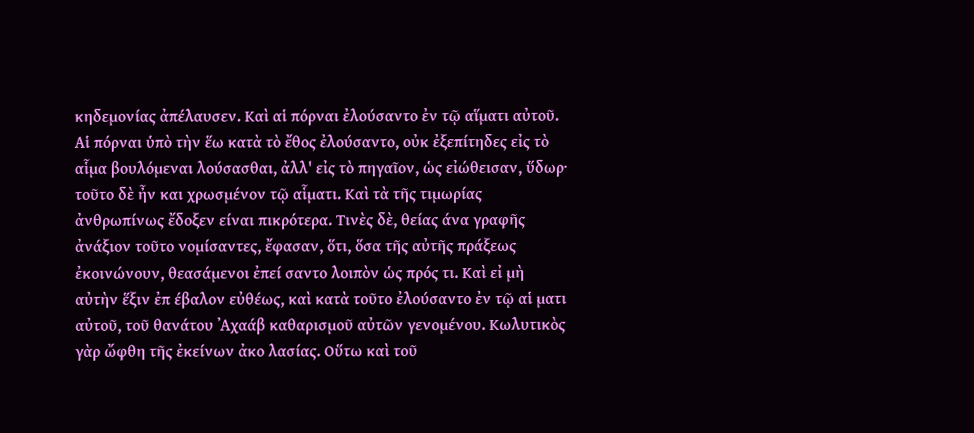κηδεμονίας ἀπέλαυσεν. Καὶ αἱ πόρναι ἐλούσαντο ἐν τῷ αἵματι αὐτοῦ. Αἱ πόρναι ὑπὸ τὴν ἕω κατὰ τὸ ἔθος ἐλούσαντο, οὐκ ἐξεπίτηδες εἰς τὸ αἷμα βουλόμεναι λούσασθαι, ἀλλ' εἰς τὸ πηγαῖον, ὡς εἰώθεισαν, ὕδωρ· τοῦτο δὲ ἦν και χρωσμένον τῷ αἷματι. Καὶ τὰ τῆς τιμωρίας ἀνθρωπίνως ἔδοξεν είναι πικρότερα. Τινὲς δὲ, θείας άνα γραφῆς ἀνάξιον τοῦτο νομίσαντες, ἔφασαν, ὅτι, ὅσα τῆς αὐτῆς πράξεως ἐκοινώνουν, θεασάμενοι ἐπεί σαντο λοιπὸν ὡς πρός τι. Καὶ εἰ μὴ αὐτὴν ἕξιν ἐπ έβαλον εὐθέως, καὶ κατὰ τοῦτο ἐλούσαντο ἐν τῷ αἱ ματι αὐτοῦ, τοῦ θανάτου ᾿Αχαάβ καθαρισμοῦ αὐτῶν γενομένου. Κωλυτικὸς γὰρ ὤφθη τῆς ἐκείνων ἀκο λασίας. Οὕτω καὶ τοῦ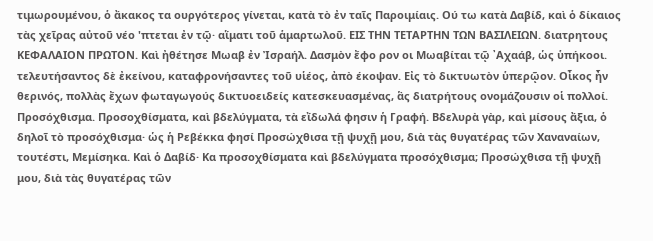τιμωρουμένου, ὁ ἄκακος τα ουργότερος γίνεται, κατὰ τὸ ἐν ταῖς Παροιμίαις. Ού τω κατὰ Δαβίδ, καὶ ὁ δίκαιος τὰς χεῖρας αὐτοῦ νέο 'πτεται ἐν τῷ· αἵματι τοῦ ἁμαρτωλοῦ. ΕΙΣ ΤΗΝ ΤΕΤΑΡΤΗΝ ΤΩΝ ΒΑΣΙΛΕΙΩΝ. διατρητους ΚΕΦΑΛΑΙΟΝ ΠΡΩΤΟΝ. Καὶ ἠθέτησε Μωαβ ἐν Ἰσραήλ. Δασμὸν ἔφο ρον οι Μωαβίται τῷ ᾿Αχαάβ, ὡς ὑπήκοοι. τελευτήσαντος δὲ ἐκείνου, καταφρονήσαντες τοῦ υἱέος, ἀπὸ έκοψαν. Εἰς τὸ δικτυωτὸν ὑπερῷον. Οἶκος ἦν θερινός, πολλὰς ἔχων φωταγωγούς δικτυοειδείς κατεσκευασμένας, ἃς διατρήτους ονομάζουσιν οἱ πολλοί. Προσόχθισμα. Προσοχθίσματα, καὶ βδελύγματα, τὰ εἴδωλά φησιν ἡ Γραφή. Βδελυρὰ γὰρ, καὶ μίσους ἄξια, ὁ δηλοῖ τὸ προσόχθισμα· ὡς ἡ Ρεβέκκα φησί Προσώχθισα τῇ ψυχῇ μου, διὰ τὰς θυγατέρας τῶν Χαναναίων, τουτέστι, Μεμίσηκα. Καὶ ὁ Δαβίδ· Κα προσοχθίσματα καὶ βδελύγματα προσόχθισμα; Προσώχθισα τῇ ψυχῇ μου, διὰ τὰς θυγατέρας τῶν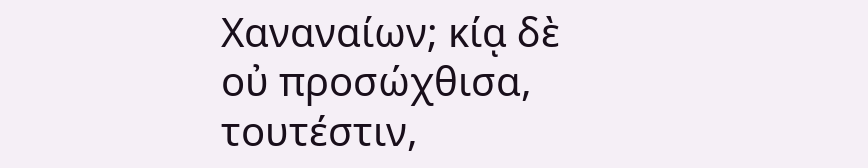Χαναναίων; κίᾳ δὲ οὐ προσώχθισα, τουτέστιν,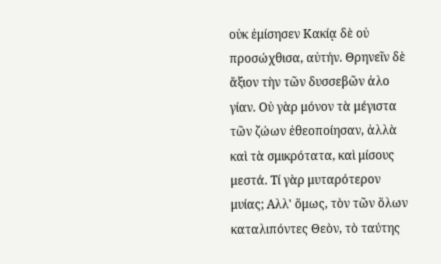οὐκ ἐμίσησεν Κακίᾳ δὲ οὐ προσώχθισα, αὐτήν. Θρηνεῖν δὲ ἄξιον τὴν τῶν δυσσεβῶν ἀλο γίαν. Οὐ γὰρ μόνον τὰ μέγιστα τῶν ζώων ἐθεοποίησαν, ἀλλὰ καὶ τὰ σμικρότατα, καὶ μίσους μεστά. Τί γὰρ μυταρότερον μυίας; Αλλ' ὅμως, τὸν τῶν ὅλων καταλιπόντες Θεὸν, τὸ ταύτης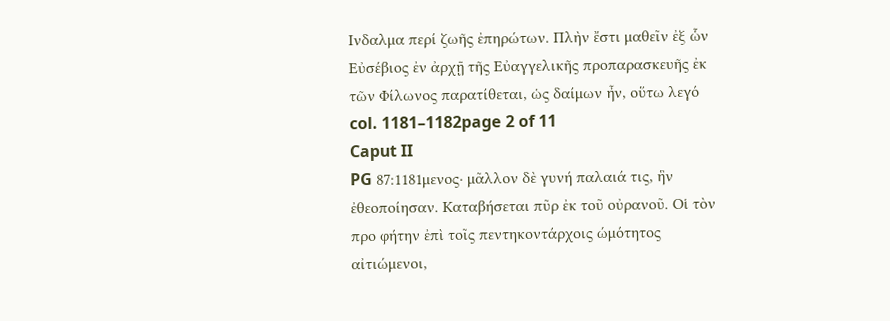Ινδαλμα περί ζωῆς ἐπηρώτων. Πλὴν ἔστι μαθεῖν ἐξ ὧν Εὐσέβιος ἐν ἀρχῇ τῆς Εὐαγγελικῆς προπαρασκευῆς ἐκ τῶν Φίλωνος παρατίθεται, ὡς δαίμων ἦν, οὕτω λεγό
col. 1181–1182page 2 of 11
Caput II
PG 87:1181μενος· μᾶλλον δὲ γυνή παλαιά τις, ἣν ἐθεοποίησαν. Καταβήσεται πῦρ ἐκ τοῦ οὐρανοῦ. Οἱ τὸν προ φήτην ἐπὶ τοῖς πεντηκοντάρχοις ώμότητος αἰτιώμενοι,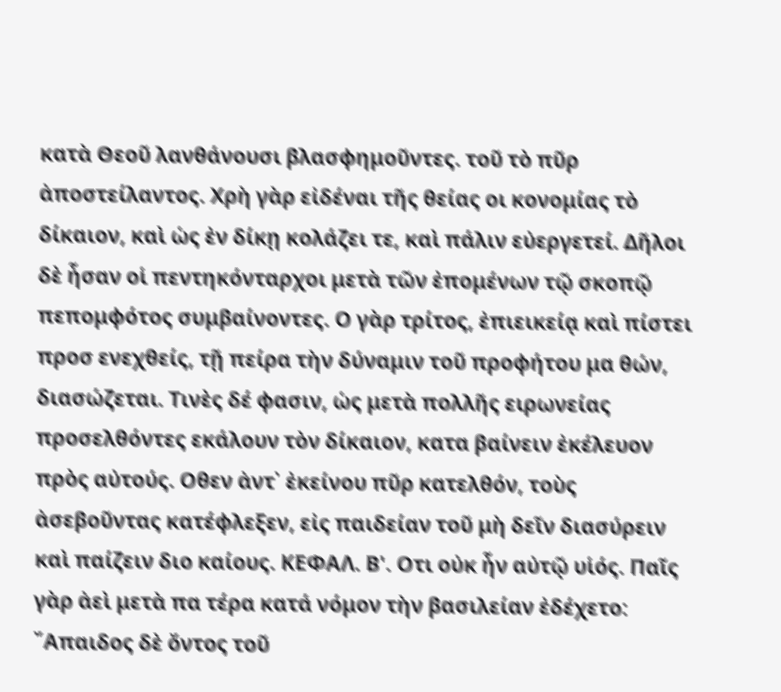κατὰ Θεοῦ λανθάνουσι βλασφημοῦντες. τοῦ τὸ πῦρ ἀποστείλαντος. Χρὴ γὰρ εἰδέναι τῆς θείας οι κονομίας τὸ δίκαιον, καὶ ὡς ἐν δίκῃ κολάζει τε, καὶ πάλιν εὐεργετεί. Δῆλοι δὲ ἦσαν οἱ πεντηκόνταρχοι μετὰ τῶν ἐπομένων τῷ σκοπῷ πεπομφότος συμβαίνοντες. Ο γὰρ τρίτος, ἐπιεικείᾳ καὶ πίστει προσ ενεχθείς, τῇ πείρα τὴν δύναμιν τοῦ προφήτου μα θών, διασώζεται. Τινὲς δέ φασιν, ὡς μετὰ πολλῆς ειρωνείας προσελθόντες εκάλουν τὸν δίκαιον, κατα βαίνειν ἐκέλευον πρὸς αὐτούς. Οθεν ἀντ᾽ ἐκείνου πῦρ κατελθόν, τοὺς ἀσεβοῦντας κατέφλεξεν, εἰς παιδείαν τοῦ μὴ δεῖν διασύρειν καὶ παίζειν διο καίους. ΚΕΦΑΛ. Β'. Οτι οὐκ ἦν αὐτῷ υἱός. Παῖς γὰρ ἀεὶ μετὰ πα τέρα κατά νόμον τὴν βασιλείαν ἐδέχετο: ῎Απαιδος δὲ ὄντος τοῦ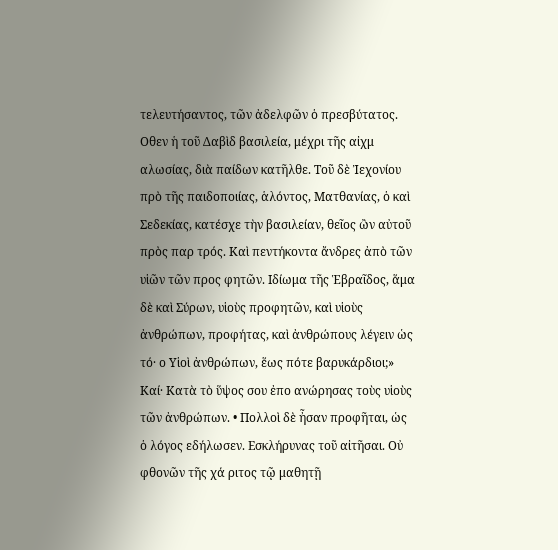τελευτήσαντος, τῶν ἀδελφῶν ὁ πρεσβύτατος. Οθεν ἡ τοῦ Δαβὶδ βασιλεία, μέχρι τῆς αἰχμ αλωσίας, διὰ παίδων κατῆλθε. Τοῦ δὲ Ἰεχονίου πρὸ τῆς παιδοποιίας, ἁλόντος, Ματθανίας, ὁ καὶ Σεδεκίας, κατέσχε τὴν βασιλείαν, θεῖος ὢν αὐτοῦ πρὸς παρ τρός. Καὶ πεντήκοντα ἄνδρες ἀπὸ τῶν υἱῶν τῶν προς φητῶν. Ιδίωμα τῆς Ἑβραῖδος, ἅμα δὲ καὶ Σύρων, υἱοὺς προφητῶν, καὶ υἱοὺς ἀνθρώπων, προφήτας, καὶ ἀνθρώπους λέγειν ὡς τό· ο Υἱοὶ ἀνθρώπων, ἕως πότε βαρυκάρδιοι;» Καί· Κατὰ τὸ ὕψος σου ἐπο ανώρησας τοὺς υἱοὺς τῶν ἀνθρώπων. • Πολλοὶ δὲ ἦσαν προφῆται, ὡς ὁ λόγος εδήλωσεν. Εσκλήρυνας τοῦ αἰτῆσαι. Οὐ φθονῶν τῆς χά ριτος τῷ μαθητῇ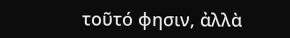τοῦτό φησιν, ἀλλὰ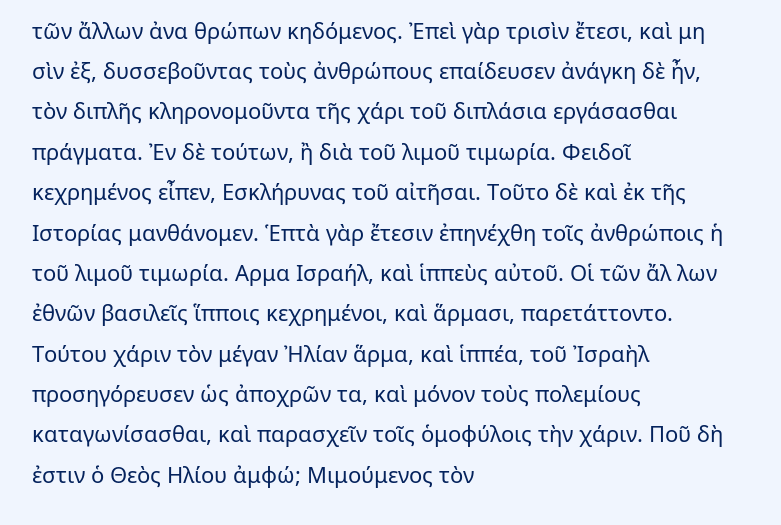τῶν ἄλλων ἀνα θρώπων κηδόμενος. Ἐπεὶ γὰρ τρισὶν ἔτεσι, καὶ μη σὶν ἐξ, δυσσεβοῦντας τοὺς ἀνθρώπους επαίδευσεν ἀνάγκη δὲ ἦν, τὸν διπλῆς κληρονομοῦντα τῆς χάρι τοῦ διπλάσια εργάσασθαι πράγματα. Ἐν δὲ τούτων, ἢ διὰ τοῦ λιμοῦ τιμωρία. Φειδοῖ κεχρημένος εἶπεν, Εσκλήρυνας τοῦ αἰτῆσαι. Τοῦτο δὲ καὶ ἐκ τῆς Ιστορίας μανθάνομεν. Ἑπτὰ γὰρ ἔτεσιν ἐπηνέχθη τοῖς ἀνθρώποις ἡ τοῦ λιμοῦ τιμωρία. Αρμα Ισραήλ, καὶ ἱππεὺς αὐτοῦ. Οἱ τῶν ἄλ λων ἐθνῶν βασιλεῖς ἵπποις κεχρημένοι, καὶ ἅρμασι, παρετάττοντο. Τούτου χάριν τὸν μέγαν Ἠλίαν ἅρμα, καὶ ἱππέα, τοῦ Ἰσραὴλ προσηγόρευσεν ὡς ἀποχρῶν τα, καὶ μόνον τοὺς πολεμίους καταγωνίσασθαι, καὶ παρασχεῖν τοῖς ὁμοφύλοις τὴν χάριν. Ποῦ δὴ ἐστιν ὁ Θεὸς Ηλίου ἀμφώ; Μιμούμενος τὸν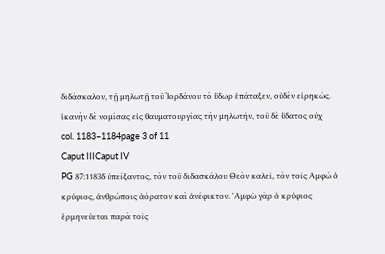διδάσκαλον, τῇ μηλωτῇ τοῦ Ἰορδάνου τὸ ὕδωρ ἐπάταξεν, οὐδὲν εἰρηκώς. ἱκανὴν δὲ νομίσας εἰς θαυματουργίας τὴν μηλωτήν, τοῦ δὲ ὕδατος οὐχ
col. 1183–1184page 3 of 11
Caput IIICaput IV
PG 87:1183δ ύπείξαντος, τὸν τοῦ διδασκάλου Θεὸν καλεῖ, τὸν τοῖς Αμφώ ὁ κρύφιος, ἀνθρώποις ἀόρατον καὶ ἀνέφικτον. ᾿Αμφὼ γὰρ ὁ κρύφιος ἑρμηνεύεται παρὰ τοῖς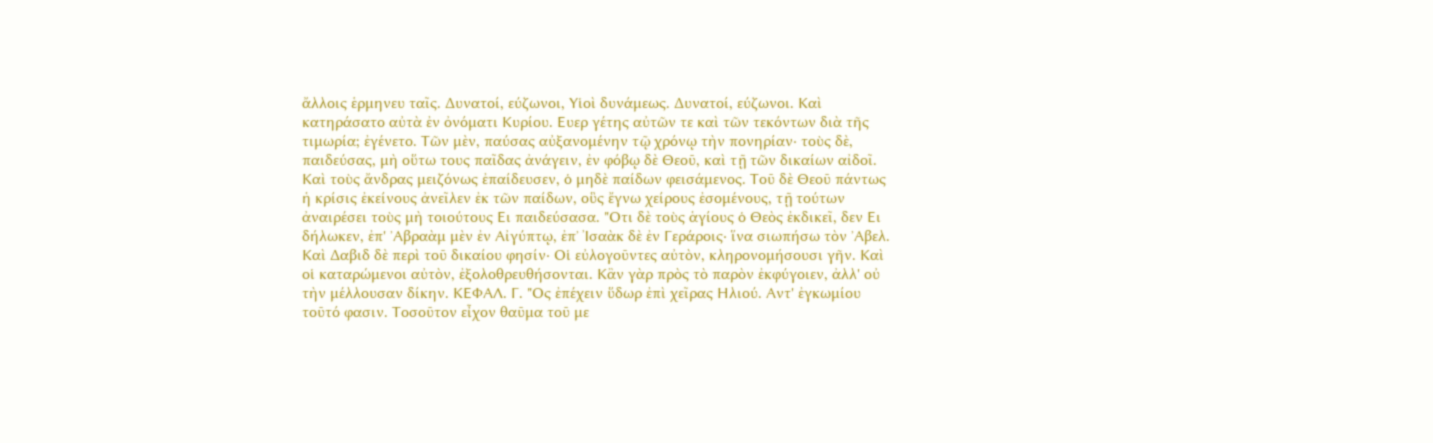ἄλλοις ἑρμηνευ ταῖς. Δυνατοί, εύζωνοι, Υἱοὶ δυνάμεως. Δυνατοί, εύζωνοι. Καὶ κατηράσατο αὐτὰ ἐν ὀνόματι Κυρίου. Ευερ γέτης αὐτῶν τε καὶ τῶν τεκόντων διὰ τῆς τιμωρία; ἐγένετο. Τῶν μὲν, παύσας αὐξανομένην τῷ χρόνῳ τὴν πονηρίαν· τοὺς δὲ, παιδεύσας, μὴ οὕτω τους παῖδας ἀνάγειν, ἐν φόβῳ δὲ Θεοῦ, καὶ τῇ τῶν δικαίων αἰδοῖ. Καὶ τοὺς ἄνδρας μειζόνως ἐπαίδευσεν, ὁ μηδὲ παίδων φεισάμενος. Τοῦ δὲ Θεοῦ πάντως ἡ κρίσις ἐκείνους ἀνεῖλεν ἐκ τῶν παίδων, οὓς ἔγνω χείρους ἐσομένους, τῇ τούτων ἀναιρέσει τοὺς μὴ τοιούτους Ει παιδεύσασα. "Οτι δὲ τοὺς ἁγίους ὁ Θεὸς ἐκδικεῖ, δεν Ει δήλωκεν, ἐπ' ᾽Αβραὰμ μὲν ἐν Αἰγύπτῳ, ἐπ᾽ Ἰσαὰκ δὲ ἐν Γεράροις· ἵνα σιωπήσω τὸν ᾿Αβελ. Καὶ Δαβιδ δὲ περὶ τοῦ δικαίου φησίν· Οἱ εὐλογοῦντες αὐτὸν, κληρονομήσουσι γῆν. Καὶ οἱ καταρώμενοι αὐτὸν, ἐξολοθρευθήσονται. Κἂν γὰρ πρὸς τὸ παρὸν ἐκφύγοιεν, ἀλλ' οὐ τὴν μέλλουσαν δίκην. ΚΕΦΑΛ. Γ. "Ος ἐπέχειν ὕδωρ ἐπὶ χεῖρας Ηλιού. Αντ' ἐγκωμίου τοῦτό φασιν. Τοσοῦτον εἶχον θαῦμα τοῦ με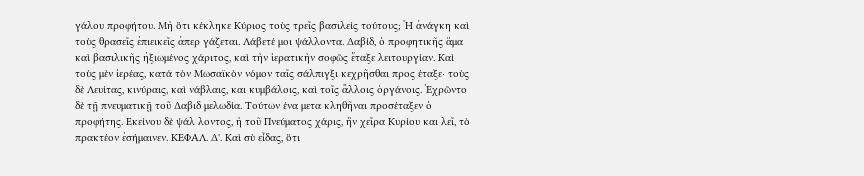γάλου προφήτου. Μὴ ὅτι κέκληκε Κύριος τοὺς τρεῖς βασιλείς τούτους; Ἡ ἀνάγκη καὶ τοὺς θρασεῖς ἐπιεικεῖς ἀπερ γάζεται. Λάβετέ μοι ψάλλοντα. Δαβίδ, ὁ προφητικῆς ἅμα καὶ βασιλικῆς ἠξιωμένος χάριτος, καὶ τὴν ἱερατικὴν σοφῶς ἔταξε λειτουργίαν. Καὶ τοὺς μὲν ἱερέας, κατά τὸν Μωσαϊκὸν νόμον ταῖς σάλπιγξι κεχρῆσθαι προς έταξε· τοὺς δὲ Λευίτας, κινύραις, καὶ νάβλαις, και κυμβάλοις, καὶ τοῖς ἄλλοις ὀργάνοις. Ἐχρῶντο δὲ τῇ πνευματικῇ τοῦ Δαβιδ μελωδία. Τούτων ένα μετα κληθῆναι προσέταξεν ὁ προφήτης. Εκείνου δὲ ψάλ λοντος, ἡ τοῦ Πνεύματος χάρις, ἣν χεῖρα Κυρίου και λεῖ, τὸ πρακτέον ἐσήμαινεν. ΚΕΦΑΛ. Δ'. Καὶ σὺ εἶδας, ὅτι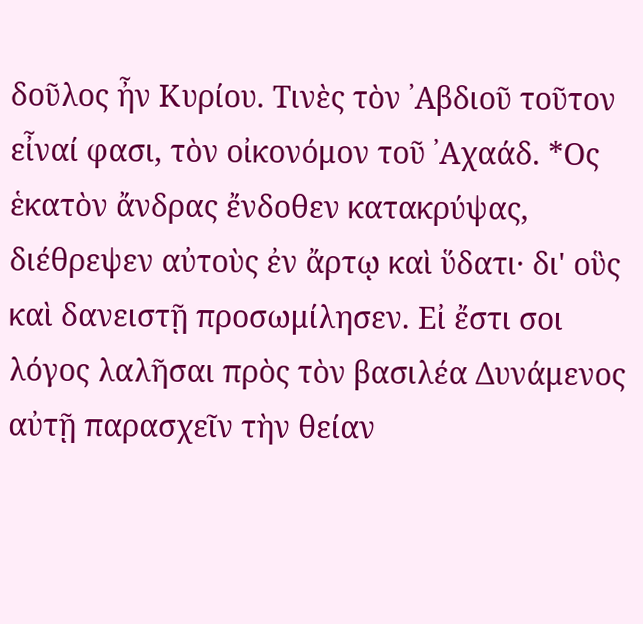δοῦλος ἦν Κυρίου. Τινὲς τὸν ᾿Αβδιοῦ τοῦτον εἶναί φασι, τὸν οἰκονόμον τοῦ ᾿Αχαάδ. *Ος ἑκατὸν ἄνδρας ἔνδοθεν κατακρύψας, διέθρεψεν αὐτοὺς ἐν ἄρτῳ καὶ ὕδατι· δι' οὓς καὶ δανειστῇ προσωμίλησεν. Εἰ ἔστι σοι λόγος λαλῆσαι πρὸς τὸν βασιλέα Δυνάμενος αὐτῇ παρασχεῖν τὴν θείαν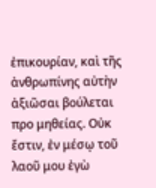ἐπικουρίαν, καὶ τῆς ἀνθρωπίνης αὐτὴν ἀξιῶσαι βούλεται προ μηθείας. Οὐκ ἔστιν, ἐν μέσῳ τοῦ λαοῦ μου ἐγὼ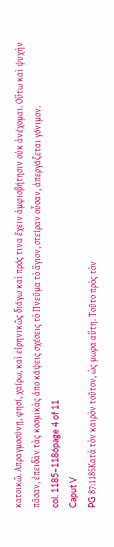κατοικῶ. Απραγμοσύνῃ, φησί, χαίρω, καὶ εἰρηνικῶς διάγω καὶ πρός τινα ἔχειν ἀμφισβήτησιν οὐκ ἀνέχομαι. Οὕτω καὶ ψυχὴν πᾶσαν, ἐπειδὰν τὰς κοσμικὰς ἀπο κάψεις σχέσεις τὸ Πνεῦμα τὸ ἅγιον, στείραν οὖσαν, ἀπεργάζεται γόνιμον.
col. 1185–1186page 4 of 11
Caput V
PG 87:1185Κατὰ τὸν καιρὸν τοῦτον, ὡς μωρα αὕτη. Τοῦτο πρὸς τὸν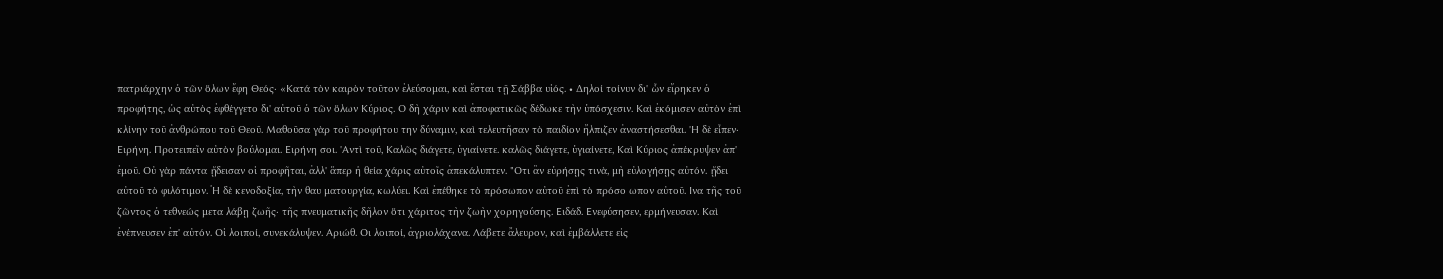πατριάρχην ὁ τῶν ὅλων ἔφη Θεός· «Κατά τὸν καιρὸν τοῦτον ἐλεύσομαι, καὶ ἔσται τῇ Σάββα υἱός. • Δηλοί τοίνυν δι' ὧν εἴρηκεν ὁ προφήτης, ὡς αὐτὸς ἐφθέγγετο δι' αὐτοῦ ὁ τῶν ὅλων Κύριος. Ο δὴ χάριν καὶ ἀποφατικῶς δέδωκε τὴν ὑπόσχεσιν. Καὶ ἐκόμισεν αὐτὸν ἐπὶ κλίνην τοῦ ἀνθρώπου τοῦ Θεοῦ. Μαθοῦσα γὰρ τοῦ προφήτου την δύναμιν, καὶ τελευτῆσαν τὸ παιδίον ἤλπιζεν ἀναστήσεσθαι. 'Η δὲ εἶπεν· Ειρήνη. Προτειπεῖν αὐτὸν βούλομαι. Ειρήνη σοι. 'Αντὶ τοῦ, Καλῶς διάγετε, ὑγιαίνετε. καλῶς διάγετε, ὑγιαίνετε, Καὶ Κύριος ἀπέκρυψεν ἀπ' ἐμοῦ. Οὐ γὰρ πάντα ᾔδεισαν οἱ προφῆται, ἀλλ' ἅπερ ἡ θεία χάρις αὐτοῖς ἀπεκάλυπτεν. "Οτι ἂν εὑρήσῃς τινὰ, μὴ εὐλογήσῃς αὐτόν. ᾔδει αὐτοῦ τὸ φιλότιμον. Ἡ δὲ κενοδοξία, τὴν θαυ ματουργία, κωλύει. Καὶ ἐπέθηκε τὸ πρόσωπον αὐτοῦ ἐπὶ τὸ πρόσο ωπον αὐτοῦ. Ινα τῆς τοῦ ζῶντος ὁ τεθνεώς μετα λάβῃ ζωῆς· τῆς πνευματικῆς δῆλον ὅτι χάριτος τὴν ζωὴν χορηγούσης. Ειδάδ. Ενεφύσησεν, ερμήνευσαν. Καὶ ἐνέπνευσεν ἐπ' αὐτόν. Οἱ λοιποί, συνεκάλυψεν. Αριώθ. Οι λοιποί, ἀγριολάχανα. Λάβετε ἄλευρον, καὶ ἐμβάλλετε εἰς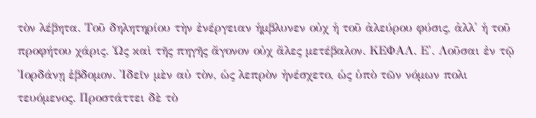τὸν λέβητα. Τοῦ δηλητηρίου τὴν ἐνέργειαν ἡμβλυνεν οὐχ ἡ τοῦ ἀλεύρου φύσις, ἀλλ' ἡ τοῦ προφήτου χάρις. Ὡς καὶ τῆς πηγῆς ἄγονον οὐχ ἄλες μετέβαλον. ΚΕΦΑΛ. Ε'. Λοῦσαι ἐν τῷ Ἰορδάνῃ ἑβδομον. Ἰδεῖν μὲν αὐ τὸν, ὡς λεπρὸν ἠνέσχετο, ὡς ὑπὸ τῶν νόμων πολι τευόμενος. Προστάττει δὲ τὸ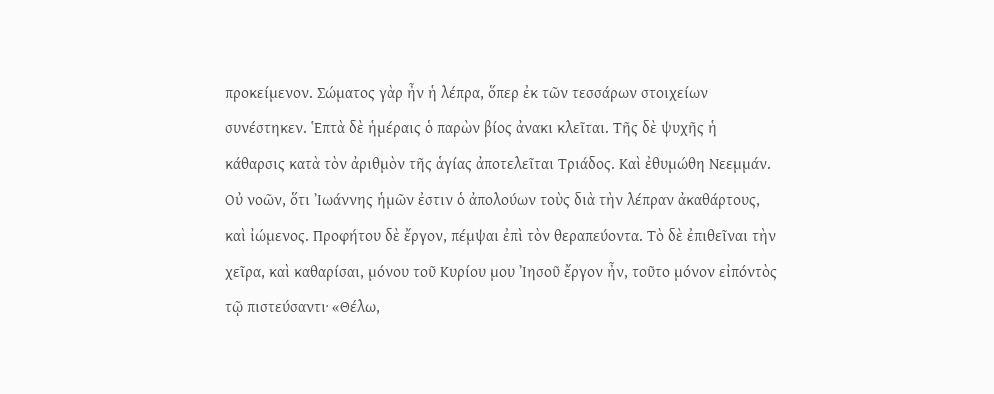προκείμενον. Σώματος γὰρ ἦν ἡ λέπρα, ὅπερ ἐκ τῶν τεσσάρων στοιχείων συνέστηκεν. Ἑπτὰ δὲ ἡμέραις ὁ παρὼν βίος ἀνακι κλεῖται. Τῆς δὲ ψυχῆς ἡ κάθαρσις κατὰ τὸν ἀριθμὸν τῆς ἁγίας ἀποτελεῖται Τριάδος. Καὶ ἐθυμώθη Νεεμμάν. Οὐ νοῶν, ὅτι Ἰωάννης ἡμῶν ἐστιν ὁ ἀπολούων τοὺς διὰ τὴν λέπραν ἀκαθάρτους, καὶ ἰώμενος. Προφήτου δὲ ἔργον, πέμψαι ἐπὶ τὸν θεραπεύοντα. Τὸ δὲ ἐπιθεῖναι τὴν χεῖρα, καὶ καθαρίσαι, μόνου τοῦ Κυρίου μου Ἰησοῦ ἔργον ἦν, τοῦτο μόνον εἰπόντὸς τῷ πιστεύσαντι· «Θέλω,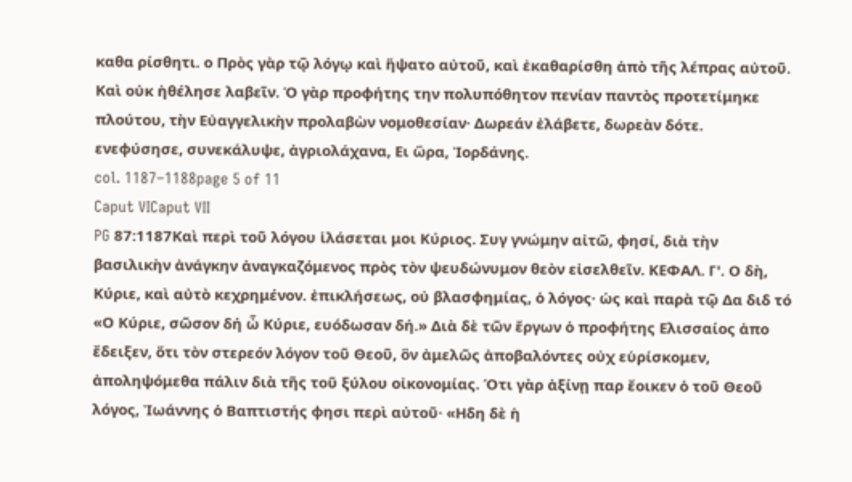καθα ρίσθητι. ο Πρὸς γὰρ τῷ λόγῳ καὶ ἥψατο αὐτοῦ, καὶ ἐκαθαρίσθη ἀπὸ τῆς λέπρας αὐτοῦ. Καὶ οὐκ ἠθέλησε λαβεῖν. Ὁ γὰρ προφήτης την πολυπόθητον πενίαν παντὸς προτετίμηκε πλούτου, τὴν Εὐαγγελικὴν προλαβὼν νομοθεσίαν· Δωρεάν ἐλάβετε, δωρεὰν δότε. ενεφύσησε, συνεκάλυψε, ἀγριολάχανα, Ει ὥρα, Ἰορδάνης.
col. 1187–1188page 5 of 11
Caput VICaput VII
PG 87:1187Καὶ περὶ τοῦ λόγου ἱλάσεται μοι Κύριος. Συγ γνώμην αἰτῶ, φησί, διὰ τὴν βασιλικὴν ἀνάγκην ἀναγκαζόμενος πρὸς τὸν ψευδώνυμον θεὸν εἰσελθεῖν. ΚΕΦΑΛ. Γ'. Ο δὴ, Κύριε, καὶ αὐτὸ κεχρημένον. ἐπικλήσεως, οὐ βλασφημίας, ὁ λόγος· ὡς καὶ παρὰ τῷ Δα διδ τό «Ο Κύριε, σῶσον δή ὦ Κύριε, ευόδωσαν δή.» Διὰ δὲ τῶν ἔργων ὁ προφήτης Ελισσαίος ἀπο ἔδειξεν, ὅτι τὸν στερεόν λόγον τοῦ Θεοῦ, ὃν ἀμελῶς ἀποβαλόντες οὐχ εὑρίσκομεν, ἀποληψόμεθα πάλιν διὰ τῆς τοῦ ξύλου οἰκονομίας. Ότι γὰρ ἀξίνῃ παρ ἔοικεν ὁ τοῦ Θεοῦ λόγος, Ἰωάννης ὁ Βαπτιστής φησι περὶ αὐτοῦ· «Ηδη δὲ ἡ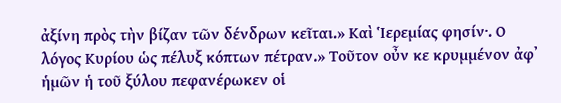ἀξίνη πρὸς τὴν βίζαν τῶν δένδρων κεῖται.» Καὶ Ἱερεμίας φησίν·. Ο λόγος Κυρίου ὡς πέλυξ κόπτων πέτραν.» Τοῦτον οὖν κε κρυμμένον ἀφ᾿ ἡμῶν ἡ τοῦ ξύλου πεφανέρωκεν οἱ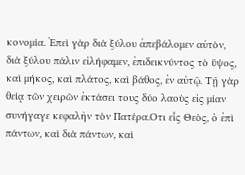κονομία. Ἐπεὶ γὰρ διὰ ξύλου ἀπεβάλομεν αὐτὸν, διὰ ξύλου πάλιν εἰλήφαμεν, ἐπιδεικνύντος τὸ ὕψος, καὶ μήκος, καὶ πλάτος, καὶ βάθος, ἐν αὐτῷ. Τῇ γὰρ θείᾳ τῶν χειρῶν ἐκτάσει τους δύο λαοὺς εἰς μίαν συνήγαγε κεφαλὴν τὸν Πατέρα.Οτι εἷς Θεὸς, ὁ ἐπὶ πάντων, καὶ διὰ πάντων, καὶ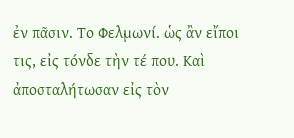ἐν πᾶσιν. Το Φελμωνί. ὡς ἂν εἴποι τις, εἰς τόνδε τὴν τέ που. Καὶ ἀποσταλήτωσαν εἰς τὸν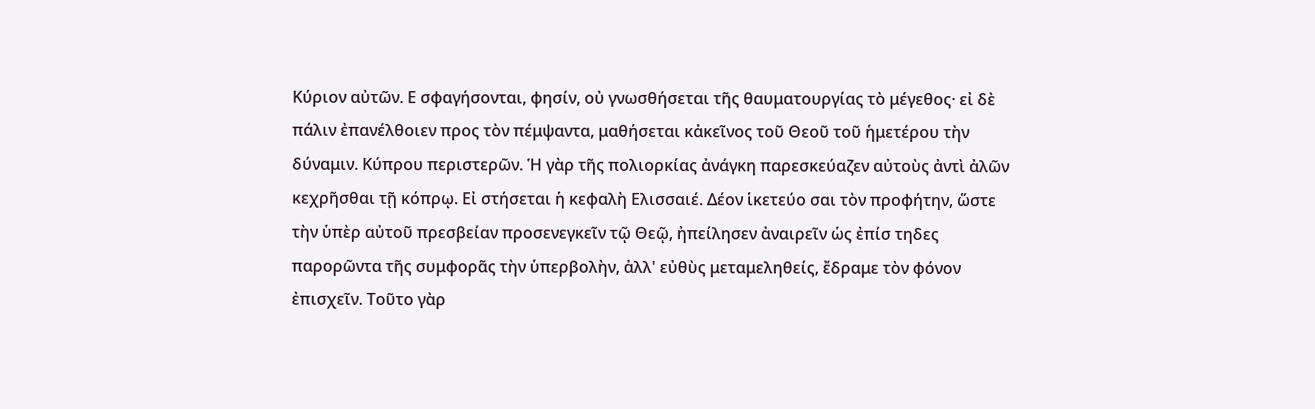Κύριον αὐτῶν. Ε σφαγήσονται, φησίν, οὐ γνωσθήσεται τῆς θαυματουργίας τὸ μέγεθος· εἰ δὲ πάλιν ἐπανέλθοιεν προς τὸν πέμψαντα, μαθήσεται κἀκεῖνος τοῦ Θεοῦ τοῦ ἡμετέρου τὴν δύναμιν. Κύπρου περιστερῶν. Ἡ γὰρ τῆς πολιορκίας ἀνάγκη παρεσκεύαζεν αὐτοὺς ἀντὶ ἀλῶν κεχρῆσθαι τῇ κόπρῳ. Εἰ στήσεται ἡ κεφαλὴ Ελισσαιέ. Δέον ἱκετεύο σαι τὸν προφήτην, ὥστε τὴν ὑπὲρ αὐτοῦ πρεσβείαν προσενεγκεῖν τῷ Θεῷ, ἠπείλησεν ἀναιρεῖν ὡς ἐπίσ τηδες παρορῶντα τῆς συμφορᾶς τὴν ὑπερβολὴν, ἀλλ' εὐθὺς μεταμεληθείς, ἔδραμε τὸν φόνον ἐπισχεῖν. Τοῦτο γὰρ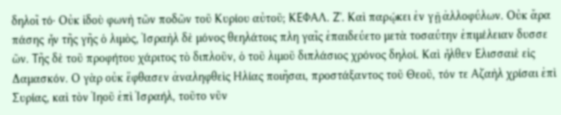δηλοῖ τό· Οὐκ ἰδοὺ φωνὴ τῶν ποδῶν τοῦ Κυρίου αὐτοῦ; ΚΕΦΑΛ. Ζ'. Καὶ παρῴκει ἐν γῇ ἀλλοφύλων. Οὐκ ἄρα πάσης ἦν τῆς γῆς ὁ λιμὸς, Ἰσραὴλ δὲ μόνος θεηλάτοις πλη γαῖς ἐπαιδεύετο μετὰ τοσαύτην ἐπιμέλειαν δυσσε ῶν. Τῆς δὲ τοῦ προφήτου χάριτος τὸ διπλοῦν, ὁ τοῦ λιμοῦ διπλάσιος χρόνος δηλοί. Καὶ ἦλθεν Ελισσαιὲ εἰς Δαμασκόν. Ο γὰρ οὐκ ἔφθασεν ἀναληφθεὶς Ηλίας ποιῆσαι, προστάξαντος τοῦ Θεοῦ, τόν τε Αζαὴλ χρίσαι ἐπὶ Συρίας, καὶ τὸν Ἰηοῦ ἐπὶ Ἰσραήλ, τοῦτο νῦν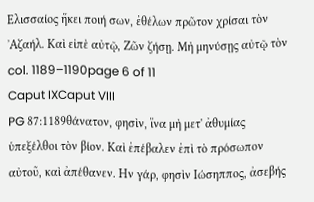Ελισσαίος ἥκει ποιή σων, ἐθέλων πρῶτον χρίσαι τὸν ᾿Αζαήλ. Καὶ εἰπὲ αὐτῷ, Ζῶν ζήσῃ. Μὴ μηνύσῃς αὐτῷ τὸν
col. 1189–1190page 6 of 11
Caput IXCaput VIII
PG 87:1189θάνατον, φησὶν, ἵνα μὴ μετ' ἀθυμίας ὑπεξέλθοι τὸν βίον. Καὶ ἐπέβαλεν ἐπὶ τὸ πρόσωπον αὐτοῦ, καὶ ἀπέθανεν. Ην γάρ, φησὶν Ιώσηππος, ἀσεβής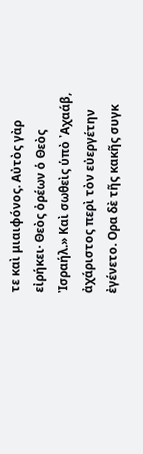τε καὶ μιαιφόνος. Αὐτὸς γὰρ εἰρήκει· Θεὸς ὀρέων ὁ Θεὸς Ἰσραήλ.» Καὶ σωθεὶς ὑπὸ ᾿Αχαάβ, ἀχάριστος περὶ τὸν εὐεργέτην ἐγένετο. Ορα δὲ τῆς κακῆς συγκ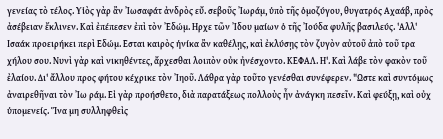γενείας τὸ τέλος. Υἱὸς γὰρ ἂν Ἰωσαφάτ ἀνδρὸς εὔ. σεβοῦς Ἰωράμ, ὑπὸ τῆς ὁμοζύγου, θυγατρός Αχαάβ, πρὸς ἀσέβειαν ἔκλινεν. Καὶ ἐπέπεσεν ἐπὶ τὸν ᾿Εδώμ. Ηρχε τῶν Ἰδου μαίων ὁ τῆς Ἰούδα φυλῆς βασιλεύς. 'Αλλ' Ισαάκ προειρήκει περὶ Εδώμ. Εσται καιρὸς ἡνίκα ἂν καθέλῃς, καὶ ἐκλύσῃς τὸν ζυγὸν αὐτοῦ ἀπὸ τοῦ τρα χήλου σου. Νυνὶ γὰρ καὶ νικηθέντες, ἄρχεσθαι λοιπὸν οὐκ ἠνέσχοντο. ΚΕΦΑΛ. Η'. Καὶ λάβε τὸν φακὸν τοῦ ἐλαίου. Δι' ἄλλου προς φήτου κέχρικε τὸν Ἰηοῦ. Λάθρα γὰρ τοῦτο γενέσθαι συνέφερεν. "Ωστε καὶ συντόμως ἀναιρεθῆναι τὸν Ἰω ράμ. Εἰ γὰρ προήσθετο, διὰ παρατάξεως πολλοὺς ἦν ἀνάγκη πεσεῖν. Καὶ φεύξῃ, καὶ οὐχ ὑπομενείς. Ἵνα μη συλληφθεὶς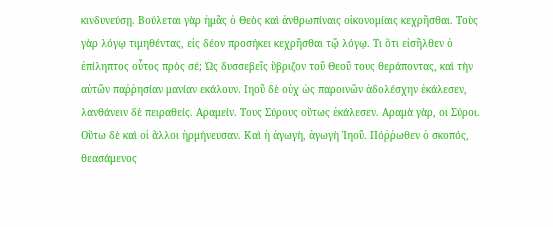κινδυνεύσῃ. Βούλεται γὰρ ἡμᾶς ὁ Θεὸς καὶ ἀνθρωπίναις οἰκονομίαις κεχρῆσθαι. Τοὺς γὰρ λόγῳ τιμηθέντας, εἰς δέον προσήκει κεχρῆσθαι τῷ λόγῳ. Τι ὅτι εἰσῆλθεν ὁ ἐπίληπτος οὗτος πρὸς σέ; Ὡς δυσσεβεῖς ὕβριζον τοῦ Θεοῦ τους θεράποντας, καὶ τὴν αὐτῶν παῤῥησίαν μανίαν εκάλουν. Ιηοῦ δὲ οὐχ ὡς παροινῶν ἀδολέσχην ἐκάλεσεν, λανθάνειν δὲ πειραθείς. Αραμείν. Τους Σύρους οὕτως ἐκάλεσεν. Αραμὰ γὰρ, οι Σύροι. Οὕτω δὲ καὶ οἱ ἄλλοι ἡρμήνευσαν. Καὶ ἡ ἀγωγὴ, ἀγωγὴ Ἰηοῦ. Πόῤῥωθεν ὁ σκοπός, θεασάμενος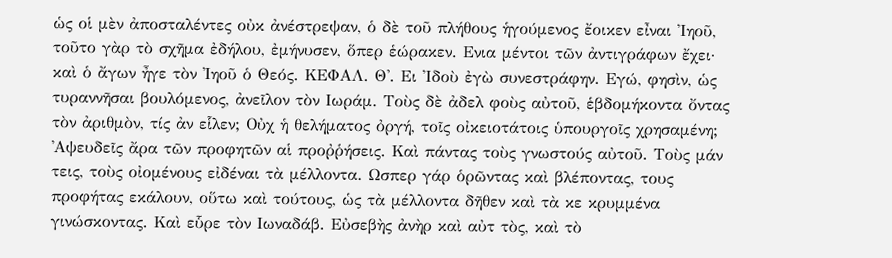ὡς οἱ μὲν ἀποσταλέντες οὐκ ἀνέστρεψαν, ὁ δὲ τοῦ πλήθους ἡγούμενος ἔοικεν εἶναι Ἰηοῦ, τοῦτο γὰρ τὸ σχῆμα ἐδήλου, ἐμήνυσεν, ὅπερ ἑώρακεν. Ενια μέντοι τῶν ἀντιγράφων ἔχει· καὶ ὁ ἄγων ἦγε τὸν ᾿Ιηοῦ ὁ Θεός. ΚΕΦΑΛ. Θ'. Ει Ἰδοὺ ἐγὼ συνεστράφην. Εγώ, φησὶν, ὡς τυραννῆσαι βουλόμενος, ἀνεῖλον τὸν Ιωράμ. Τοὺς δὲ ἀδελ φοὺς αὐτοῦ, ἑβδομήκοντα ὄντας τὸν ἀριθμὸν, τίς ἀν εἷλεν; Οὐχ ἡ θελήματος ὀργή, τοῖς οἰκειοτάτοις ὑπουργοῖς χρησαμένη; ᾿Αψευδεῖς ἄρα τῶν προφητῶν αἱ προῤῥήσεις. Καὶ πάντας τοὺς γνωστούς αὐτοῦ. Τοὺς μάν τεις, τοὺς οἰομένους εἰδέναι τὰ μέλλοντα. Ωσπερ γάρ ὁρῶντας καὶ βλέποντας, τους προφήτας εκάλουν, οὕτω καὶ τούτους, ὡς τὰ μέλλοντα δῆθεν καὶ τὰ κε κρυμμένα γινώσκοντας. Καὶ εὗρε τὸν Ιωναδάβ. Εὐσεβὴς ἀνὴρ καὶ αὐτ τὸς, καὶ τὸ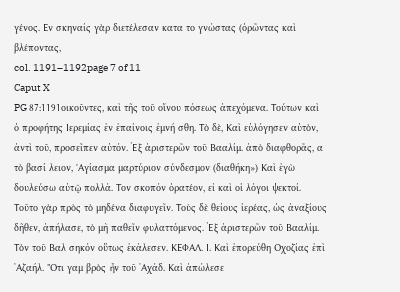γένος. Εν σκηναίς γὰρ διετέλεσαν κατα το γνώστας (ὁρῶντας καὶ βλέποντας,
col. 1191–1192page 7 of 11
Caput X
PG 87:1191οικοῦντες, καὶ τῆς τοῦ οἴνου πόσεως ἀπεχόμενα. Τούτων καὶ ὁ προφήτης Ιερεμίας ἐν ἐπαίνοις ἐμνή σθη. Τὸ δὲ, Καὶ εὐλόγησεν αὐτὸν, ἀντὶ τοῦ, προσεῖπεν αὐτόν. Ἐξ ἀριστερῶν τοῦ Βααλίμ. ἀπὸ διαφθορᾶς, α τὸ βασί λειον, 'Αγίασμα μαρτύριον σύνδεσμον (διαθήκη») Καὶ ἐγὼ δουλεύσω αὐτῷ πολλά. Τον σκοπόν ὁρατέον, εἰ καὶ οἱ λόγοι ψεκτοί. Τοῦτο γὰρ πρὸς τὸ μηδένα διαφυγεῖν. Τοὺς δὲ θείους ἱερέας, ὡς ἀναξίους δῆθεν, ἀπήλασε, τὸ μὴ παθεῖν φυλαττόμενος. Ἐξ ἀριστερῶν τοῦ Βααλίμ. Τὸν τοῦ Βαλ σηκόν οὕτως ἐκάλεσεν. ΚΕΦΑΛ. Ι. Καὶ ἐπορεύθη Οχοζίας ἐπὶ ᾿Αζαήλ. "Οτι γαμ βρὸς ἦν τοῦ ᾿Αχάδ. Καὶ ἀπώλεσε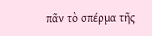πᾶν τὸ σπέρμα τῆς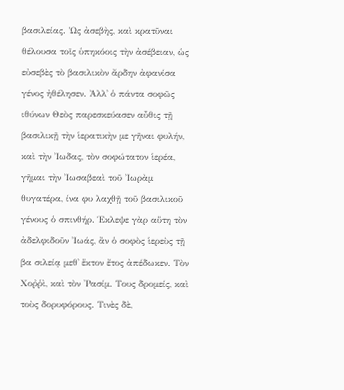βασιλείας. Ὡς ἀσεβὴς, καὶ κρατῦναι θέλουσα τοῖς ὑπηκόοις τὴν ἀσέβειαν, ὡς εὐσεβὲς τὸ βασιλικὸν ἄρδην ἀφανίσα γένος ἠθέλησεν. Ἀλλ᾿ ὁ πάντα σοφῶς ιθύνων Θεὸς παρεσκεύασεν αὖθις τῇ βασιλικῇ τὴν ἱερατικὴν με γῆναι φυλήν, καὶ τὴν Ἰωδας, τὸν σοφώτατον ἱερέα, γῆμαι τὴν Ἰωσαβεαὶ τοῦ Ἰωρὰμ θυγατέρα, ίνα φυ λαχθῇ τοῦ βασιλικοῦ γένους ὁ σπινθήρ. Έκλεψε γὰρ αὕτη τὸν ἀδελφιδοῦν Ἰωάς, ἂν ὁ σοφὸς ἱερεὺς τῇ βα σιλείᾳ μεθ᾽ ἕκτον ἔτος ἀπέδωκεν. Τὸν Χοῤῥὶ, καὶ τὸν 'Ρασίμ. Τους δρομείς, καὶ τοὺς δορυφόρους. Τινὲς δὲ,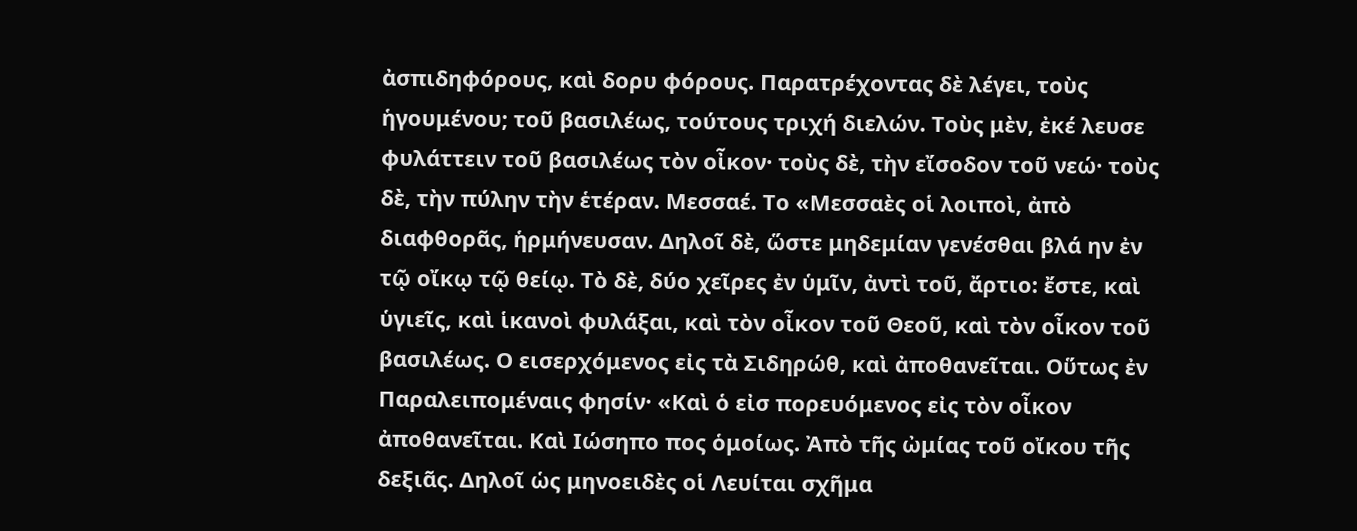ἀσπιδηφόρους, καὶ δορυ φόρους. Παρατρέχοντας δὲ λέγει, τοὺς ἡγουμένου; τοῦ βασιλέως, τούτους τριχή διελών. Τοὺς μὲν, ἐκέ λευσε φυλάττειν τοῦ βασιλέως τὸν οἶκον· τοὺς δὲ, τὴν εἴσοδον τοῦ νεώ· τοὺς δὲ, τὴν πύλην τὴν ἑτέραν. Μεσσαέ. Το «Μεσσαὲς οἱ λοιποὶ, ἀπὸ διαφθορᾶς, ἡρμήνευσαν. Δηλοῖ δὲ, ὥστε μηδεμίαν γενέσθαι βλά ην ἐν τῷ οἴκῳ τῷ θείῳ. Τὸ δὲ, δύο χεῖρες ἐν ὑμῖν, ἀντὶ τοῦ, ἄρτιο: ἔστε, καὶ ὑγιεῖς, καὶ ἱκανοὶ φυλάξαι, καὶ τὸν οἶκον τοῦ Θεοῦ, καὶ τὸν οἶκον τοῦ βασιλέως. Ο εισερχόμενος εἰς τὰ Σιδηρώθ, καὶ ἀποθανεῖται. Οὕτως ἐν Παραλειπομέναις φησίν· «Καὶ ὁ εἰσ πορευόμενος εἰς τὸν οἶκον ἀποθανεῖται. Καὶ Ιώσηπο πος ὁμοίως. Ἀπὸ τῆς ὠμίας τοῦ οἴκου τῆς δεξιᾶς. Δηλοῖ ὡς μηνοειδὲς οἱ Λευίται σχῆμα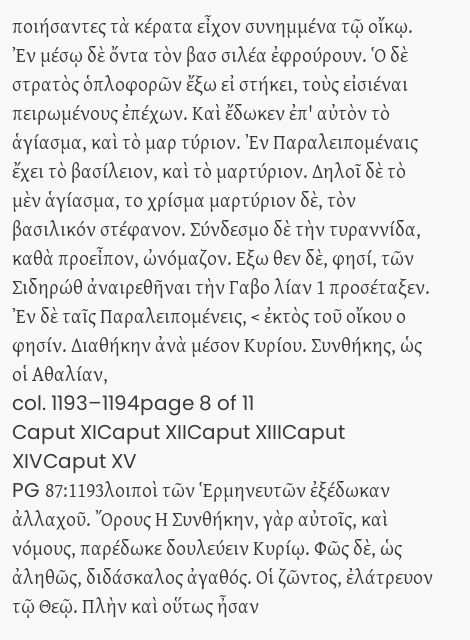ποιήσαντες τὰ κέρατα εἶχον συνημμένα τῷ οἴκῳ. Ἐν μέσῳ δὲ ὄντα τὸν βασ σιλέα ἐφρούρουν. Ὁ δὲ στρατὸς ὁπλοφορῶν ἔξω εἰ στήκει, τοὺς εἰσιέναι πειρωμένους ἐπέχων. Καὶ ἔδωκεν ἐπ' αὐτὸν τὸ ἁγίασμα, καὶ τὸ μαρ τύριον. Ἐν Παραλειπομέναις ἔχει τὸ βασίλειον, καὶ τὸ μαρτύριον. Δηλοῖ δὲ τὸ μὲν ἁγίασμα, το χρίσμα μαρτύριον δὲ, τὸν βασιλικόν στέφανον. Σύνδεσμο δὲ τὴν τυραννίδα, καθὰ προεἶπον, ὠνόμαζον. Εξω θεν δὲ, φησί, τῶν Σιδηρώθ ἀναιρεθῆναι τὴν Γαβο λίαν 1 προσέταξεν. Ἐν δὲ ταῖς Παραλειπομένεις, < ἐκτὸς τοῦ οἴκου ο φησίν. Διαθήκην ἀνὰ μέσον Κυρίου. Συνθήκης, ὡς οἱ Αθαλίαν,
col. 1193–1194page 8 of 11
Caput XICaput XIICaput XIIICaput XIVCaput XV
PG 87:1193λοιποὶ τῶν Ἑρμηνευτῶν ἐξέδωκαν ἀλλαχοῦ. ῎Ορους Η Συνθήκην, γὰρ αὐτοῖς, καὶ νόμους, παρέδωκε δουλεύειν Κυρίῳ. Φῶς δὲ, ὡς ἀληθῶς, διδάσκαλος ἀγαθός. Οἱ ζῶντος, ἐλάτρευον τῷ Θεῷ. Πλὴν καὶ οὕτως ἦσαν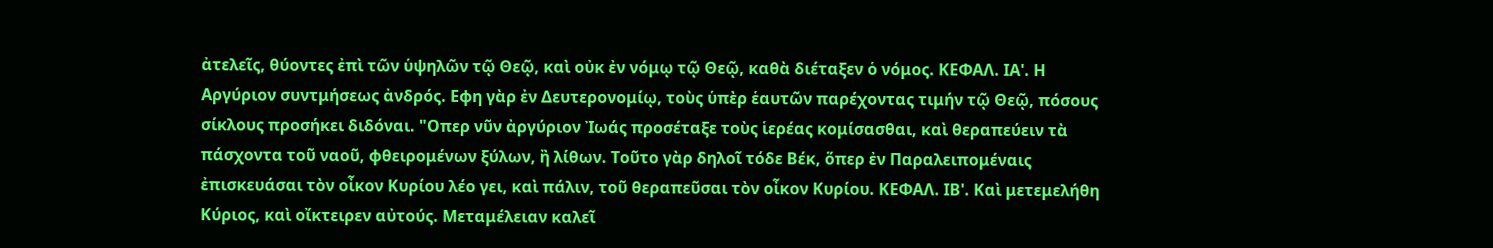ἀτελεῖς, θύοντες ἐπὶ τῶν ὑψηλῶν τῷ Θεῷ, καὶ οὐκ ἐν νόμῳ τῷ Θεῷ, καθὰ διέταξεν ὁ νόμος. ΚΕΦΑΛ. ΙΑ'. Η Αργύριον συντμήσεως ἀνδρός. Εφη γὰρ ἐν Δευτερονομίῳ, τοὺς ὑπὲρ ἑαυτῶν παρέχοντας τιμήν τῷ Θεῷ, πόσους σίκλους προσήκει διδόναι. "Οπερ νῦν ἀργύριον Ἰωάς προσέταξε τοὺς ἱερέας κομίσασθαι, καὶ θεραπεύειν τὰ πάσχοντα τοῦ ναοῦ, φθειρομένων ξύλων, ἢ λίθων. Τοῦτο γὰρ δηλοῖ τόδε Βέκ, ὅπερ ἐν Παραλειπομέναις ἐπισκευάσαι τὸν οἶκον Κυρίου λέο γει, καὶ πάλιν, τοῦ θεραπεῦσαι τὸν οἶκον Κυρίου. ΚΕΦΑΛ. ΙΒ'. Καὶ μετεμελήθη Κύριος, καὶ οἴκτειρεν αὐτούς. Μεταμέλειαν καλεῖ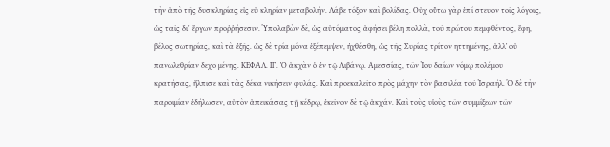τὴν ἀπὸ τῆς δυσκληρίας εἰς εὐ κληρίαν μεταβολήν. Λάβε τόξον καὶ βολίδας. Οὐχ οὕτω γὰρ ἐπί στευον τοῖς λόγοις, ὡς ταῖς δι' ἔργων προῤῥήσεσιν. Ὑπολαβὼν δὲ, ὡς αὐτόματος ἀφήσει βέλη πολλὰ, τοῦ πρώτου πεμφθέντος, ἔφη, βέλος σωτηρίας, καὶ τὰ ἑξῆς. ὡς δὲ τρία μόνα ἐξέπεμψεν, ἠχθέσθη, ὡς τῆς Συρίας τρίτον ηττημένης, ἀλλ᾽ οὐ πανωλεθρίαν δεχο μένης. ΚΕΦΑΛ. ΙΓ. ῾Ο ἀκχὰν ὁ ἐν τῷ Λιβάνῳ. Αμεσσίας, τῶν Ἰου δαίων νόμῳ πολέμου κρατήσας, ἤλπισε καὶ τὰς δέκα νικήσειν φυλάς. Καὶ προεκαλεῖτο πρὸς μάχην τὸν βασιλέα τοῦ Ἰσραήλ. Ὁ δὲ τὴν παροιμίαν ἐδήλωσεν, αὐτὸν ἀπεικάσας τῇ κέδρῳ, ἐκεῖνον δὲ τῷ ἀκχάν. Καὶ τοὺς υἱοὺς τῶν συμμίξεων τῶν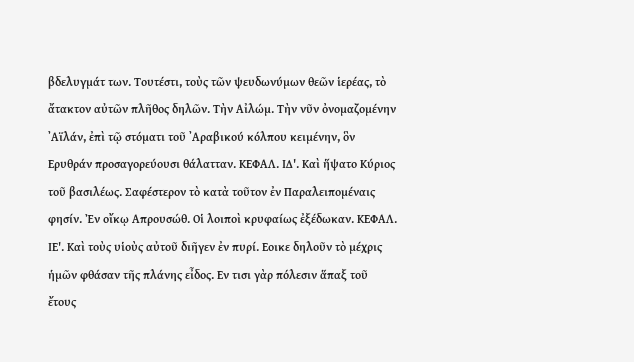βδελυγμάτ των. Τουτέστι, τοὺς τῶν ψευδωνύμων θεῶν ἱερέας, τὸ ἄτακτον αὐτῶν πλῆθος δηλῶν. Τὴν Αἰλώμ. Τὴν νῦν ὀνομαζομένην ᾿Αϊλάν, ἐπὶ τῷ στόματι τοῦ ᾿Αραβικού κόλπου κειμένην, ὃν Ερυθράν προσαγορεύουσι θάλατταν. ΚΕΦΑΛ. ΙΔ'. Καὶ ἥψατο Κύριος τοῦ βασιλέως. Σαφέστερον τὸ κατὰ τοῦτον ἐν Παραλειπομέναις φησίν. Ἐν οἴκῳ Απρουσώθ. Οἱ λοιποὶ κρυφαίως ἐξέδωκαν. ΚΕΦΑΛ. ΙΕ'. Καὶ τοὺς υἱοὺς αὐτοῦ διῆγεν ἐν πυρί. Εοικε δηλοῦν τὸ μέχρις ἡμῶν φθάσαν τῆς πλάνης εἶδος. Εν τισι γὰρ πόλεσιν ἅπαξ τοῦ ἔτους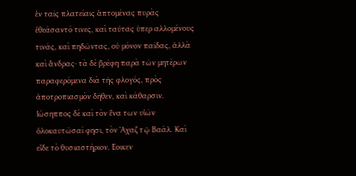ἐν ταῖς πλατείαις ἁπτομένας πυρὰς ἐθεάσαντό τινες, καὶ ταύτας ὑπερ αλλομένους τινάς, καὶ πηδῶντας, οὐ μόνον παῖδας, ἀλλὰ καὶ ἄνδρας· τὰ δὲ βρέφη παρὰ τῶν μητέρων παραφερόμενα διὰ τῆς φλογός, πρὸς ἀποτροπιασμὸν δῆθεν, καὶ κάθαρσιν. Ιώσηππος δὲ καὶ τὸν ἕνα των υἱῶν ὁλοκαυτῶσαί φησι, τὸν ᾿Αχαζ τῷ Βαάλ. Καὶ εἶδε τὸ θυσιαστήριον. Εοικεν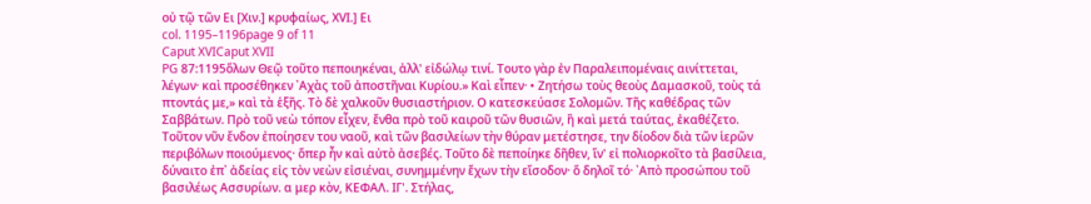οὐ τῷ τῶν Ει [Χιν.] κρυφαίως, ΧVΙ.] Ει
col. 1195–1196page 9 of 11
Caput XVICaput XVII
PG 87:1195ὅλων Θεῷ τοῦτο πεποιηκέναι, ἀλλ' εἰδώλῳ τινί. Τουτο γὰρ ἐν Παραλειπομέναις αινίττεται, λέγων· καὶ προσέθηκεν ᾿Αχὰς τοῦ ἀποστῆναι Κυρίου.» Καὶ εἶπεν· • Ζητήσω τοὺς θεοὺς Δαμασκοῦ, τοὺς τά πτοντάς με,» καὶ τὰ ἑξῆς. Τὸ δὲ χαλκοῦν θυσιαστήριον. Ο κατεσκεύασε Σολομῶν. Τῆς καθέδρας τῶν Σαββάτων. Πρὸ τοῦ νεὼ τόπον εἶχεν, ἔνθα πρὸ τοῦ καιροῦ τῶν θυσιῶν, ἢ καὶ μετά ταύτας, ἐκαθέζετο. Τοῦτον νῦν ἔνδον ἐποίησεν του ναοῦ, καὶ τῶν βασιλείων τὴν θύραν μετέστησε, την δίοδον διὰ τῶν ἱερῶν περιβόλων ποιούμενος· ὅπερ ἦν καὶ αὐτὸ ἀσεβές. Τοῦτο δὲ πεποίηκε δῆθεν, ἵν' εἰ πολιορκοῖτο τὰ βασίλεια, δύναιτο ἐπ᾽ ἀδείας εἰς τὸν νεὼν εἰσιέναι, συνημμένην ἔχων τὴν εἴσοδον· ὅ δηλοῖ τό· ᾿Απὸ προσώπου τοῦ βασιλέως Ασσυρίων. α μερ κὸν, ΚΕΦΑΛ. ΙΓ'. Στήλας,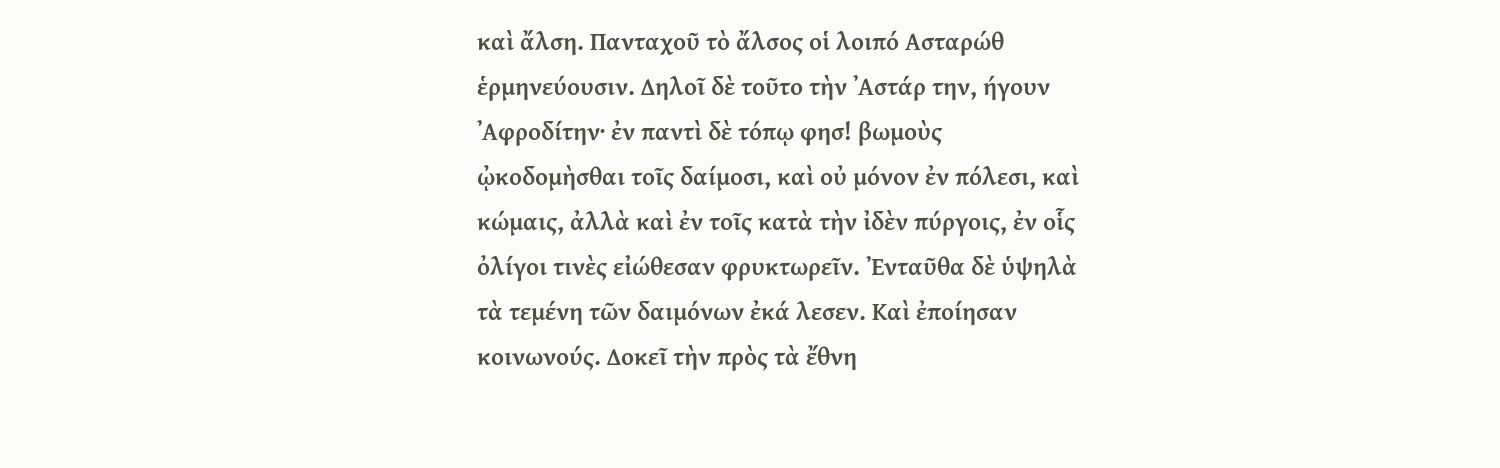καὶ ἄλση. Πανταχοῦ τὸ ἄλσος οἱ λοιπό Ασταρώθ ἑρμηνεύουσιν. Δηλοῖ δὲ τοῦτο τὴν ᾿Αστάρ την, ήγουν ᾿Αφροδίτην· ἐν παντὶ δὲ τόπῳ φησ! βωμοὺς ᾠκοδομὴσθαι τοῖς δαίμοσι, καὶ οὐ μόνον ἐν πόλεσι, καὶ κώμαις, ἀλλὰ καὶ ἐν τοῖς κατὰ τὴν ἰδὲν πύργοις, ἐν οἷς ὀλίγοι τινὲς εἰώθεσαν φρυκτωρεῖν. Ἐνταῦθα δὲ ὑψηλὰ τὰ τεμένη τῶν δαιμόνων ἐκά λεσεν. Καὶ ἐποίησαν κοινωνούς. Δοκεῖ τὴν πρὸς τὰ ἔθνη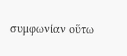συμφωνίαν οὕτω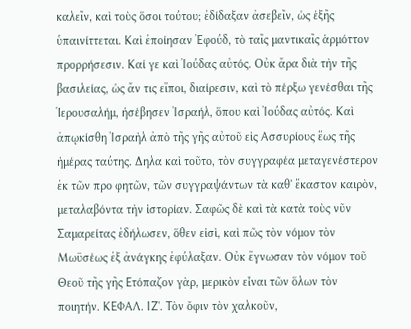καλεῖν, καὶ τοὺς ὅσοι τούτου; ἐδίδαξαν ἀσεβεῖν, ὡς ἑξῆς ὑπαινίττεται. Καὶ ἐποίησαν Ἐφούδ, τὸ ταῖς μαντικαῖς ἁρμόττον προρρήσεσιν. Καί γε καὶ Ἰούδας αὐτός. Οὐκ ἄρα διὰ τὴν τῆς βασιλείας, ὡς ἄν τις εἴποι, διαίρεσιν, καὶ τὸ πέρξω γενέσθαι τῆς Ἱερουσαλήμ, ἡσέβησεν Ἰσραήλ, ὅπου καὶ Ἰούδας αὐτός. Καὶ ἀπῳκίσθη Ἰσραὴλ ἀπὸ τῆς γῆς αὐτοῦ εἰς Ασσυρίους ἕως τῆς ἡμέρας ταύτης. Δηλα καὶ τοῦτο, τὸν συγγραφέα μεταγενέστερον ἐκ τῶν προ φητῶν, τῶν συγγραψάντων τὰ καθ' ἕκαστον καιρὸν, μεταλαβόντα τὴν ἱστορίαν. Σαφῶς δὲ καὶ τὰ κατὰ τοὺς νῦν Σαμαρείτας ἐδήλωσεν, ὅθεν εἰσὶ, καὶ πῶς τὸν νόμον τὸν Μωϋσέως ἐξ ἀνάγκης ἐφύλαξαν. Οὐκ ἔγνωσαν τὸν νόμον τοῦ Θεοῦ τῆς γῆς Ετόπαζον γὰρ, μερικὸν εἶναι τῶν ὅλων τὸν ποιητήν. ΚΕΦΑΛ. ΙΖ'. Τὸν ὄφιν τὸν χαλκοῦν,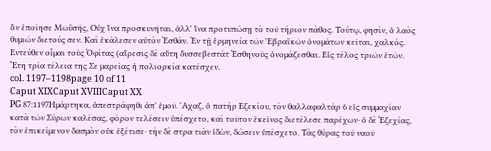ὃν ἐποίησε Μωϋσῆς, Οὐχ ἵνα προσκυνῆται, ἀλλ᾽ ἵνα προτυπώσῃ τὸ τοῦ τήριον πάθος. Τούτῳ, φησὶν, ὁ λαὸς θυμιών διετούς σεν. Καὶ ἐκάλεσεν αὐτὸν Ἐσθάν. Ἐν τῇ ἑρμηνεία τῶν ῾Εβραϊκῶν ὀνομάτων κεῖται, χαλκός. Εντεύθεν οἶμαι τοὺς Ὀφίτας (αἴρεσις δὲ αὕτη δυσσεβεστάτ Ἐσθηνοὺς ὀνομάζεσθαι. Εἰς τέλος τριῶν ἐτῶν. Ἔτη τρία τέλεια της Σε μαρείας ἡ πολιορκία κατέσχεν.
col. 1197–1198page 10 of 11
Caput XIXCaput XVIIICaput XX
PG 87:1197Ημάρτηκα, ἀπεστράφηθι ἀπ' ἐμοῦ. ᾿Αχαζ, ὁ πατὴρ Εζεκίου, τὸν θαλλαφαλτάρ 6 εἰς συμμαχίαν κατὰ τῶν Σύρων καλέσας, φόρον τελέσειν ὑπέσχετο, καὶ τοῦτον ἐκεῖνος διετέλεσε παρέχων· ὁ δὲ Ἐζεχίας, τὸν ἐπικείμενον δασμὸν οὐκ ἐξέτισε· τὴν δὲ στρα τιὰν ἰδὼν, δώσειν ὑπέσχετο. Τὰς θύρας τοῦ ναοῦ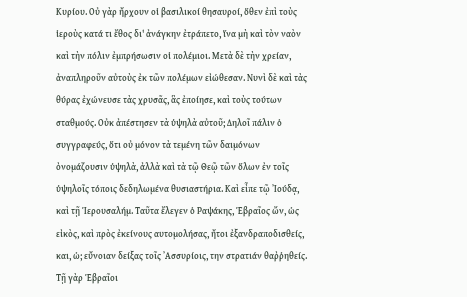Κυρίου. Οὐ γὰρ ἤρχουν οἱ βασιλικοί θησαυροί, ὅθεν ἐπὶ τοὺς ἱεροὺς κατά τι ἔθος δι' ἀνάγκην ἐτράπετο, ἵνα μὴ καὶ τὸν ναὸν καὶ τὴν πόλιν ἐμπρήσωσιν οἱ πολέμιοι. Μετὰ δὲ τὴν χρείαν, ἀναπληροῦν αὐτοὺς ἐκ τῶν πολέμων εἰώθεσαν. Νυνὶ δὲ καὶ τὰς θύρας ἐχώνευσε τὰς χρυσᾶς, ἃς ἐποίησε, καὶ τοὺς τούτων σταθμούς. Οὐκ ἀπέστησεν τὰ ὑψηλὰ αὐτοῦ; Δηλοῖ πάλιν ὁ συγγραφεύς, ὅτι οὐ μόνον τὰ τεμένη τῶν δαιμόνων ὀνομάζουσιν ὑψηλὰ, ἀλλὰ καὶ τὰ τῷ Θεῷ τῶν ὅλων ἐν τοῖς ὑψηλοῖς τόποις δεδηλωμένα θυσιαστήρια. Καὶ εἶπε τῷ Ἰούδᾳ, καὶ τῇ Ἱερουσαλήμ. Ταῦτα ἔλεγεν ὁ Ραψάκης, Ἑβραῖος ὤν, ὡς εἰκὸς, καὶ πρὸς ἐκείνους αυτομολήσας, ἤτοι ἐξανδραποδισθείς, και, ὡ; εὔνοιαν δείξας τοῖς ᾿Ασσυρίοις, την στρατιάν θαῤῥηθείς. Τῇ γὰρ Ἑβραῖοι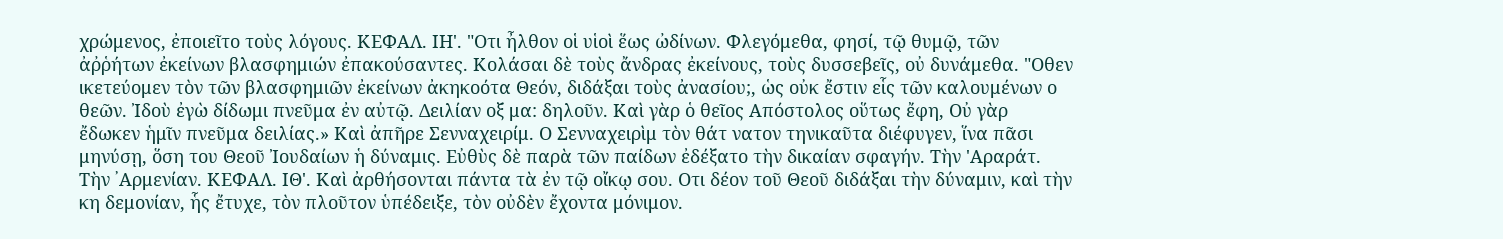χρώμενος, ἐποιεῖτο τοὺς λόγους. ΚΕΦΑΛ. ΙΗ'. "Οτι ἦλθον οἱ υἱοὶ ἕως ὠδίνων. Φλεγόμεθα, φησί, τῷ θυμῷ, τῶν ἀῤῥήτων ἐκείνων βλασφημιών ἐπακούσαντες. Κολάσαι δὲ τοὺς ἄνδρας ἐκείνους, τοὺς δυσσεβεῖς, οὐ δυνάμεθα. "Οθεν ικετεύομεν τὸν τῶν βλασφημιῶν ἐκείνων ἀκηκοότα Θεόν, διδάξαι τοὺς ἀνασίου;, ὡς οὐκ ἔστιν εἷς τῶν καλουμένων ο θεῶν. Ἰδοὺ ἐγὼ δίδωμι πνεῦμα ἐν αὐτῷ. Δειλίαν οξ μα: δηλοῦν. Καὶ γὰρ ὁ θεῖος Απόστολος οὕτως ἔφη, Οὐ γὰρ ἔδωκεν ἡμῖν πνεῦμα δειλίας.» Καὶ ἀπῆρε Σενναχειρίμ. Ο Σενναχειρὶμ τὸν θάτ νατον τηνικαῦτα διέφυγεν, ἵνα πᾶσι μηνύσῃ, ὅση του Θεοῦ Ἰουδαίων ἡ δύναμις. Εὐθὺς δὲ παρὰ τῶν παίδων ἐδέξατο τὴν δικαίαν σφαγήν. Τὴν 'Αραράτ. Τὴν ᾿Αρμενίαν. ΚΕΦΑΛ. ΙΘ'. Καὶ ἀρθήσονται πάντα τὰ ἐν τῷ οἴκῳ σου. Οτι δέον τοῦ Θεοῦ διδάξαι τὴν δύναμιν, καὶ τὴν κη δεμονίαν, ἧς ἔτυχε, τὸν πλοῦτον ὑπέδειξε, τὸν οὐδὲν ἔχοντα μόνιμον.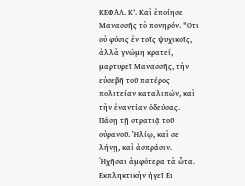ΚΕΦΑΛ. Κ'. Καὶ ἐποίησε Μανασσῆς τὸ πονηρόν. "Οτι οὐ φύσις ἐν τοῖς ψυχικοῖς, ἀλλὰ γνώμη κρατεί, μαρτυρεῖ Μανασσῆς, τὴν εὐσεβῆ τοῦ πατέρος πολιτείαν καταλιπών, καὶ τὴν ἐναντίαν ὁδεύσας. Πάσῃ τῇ στρατιᾷ τοῦ οὐρανοῦ. Ἡλίῳ, καὶ σε λήνῃ, καὶ ἀσπράσιν. Ἠχῆσαι ἀμφότερα τὰ ὦτα. Εκπληκτικὴν ἡγεῖ Ει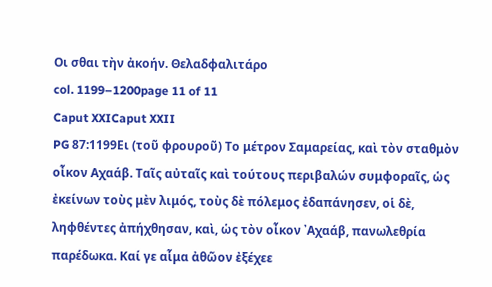Οι σθαι τὴν ἀκοήν. Θελαδφαλιτάρο
col. 1199–1200page 11 of 11
Caput XXICaput XXII
PG 87:1199Ει (τοῦ φρουροῦ) Το μέτρον Σαμαρείας, καὶ τὸν σταθμὸν οἶκον Αχαάβ. Ταῖς αὐταῖς καὶ τούτους περιβαλών συμφοραῖς, ὡς ἐκείνων τοὺς μὲν λιμός, τοὺς δὲ πόλεμος ἐδαπάνησεν, οἱ δὲ, ληφθέντες ἀπήχθησαν, καὶ, ὡς τὸν οἶκον ᾿Αχαάβ, πανωλεθρία παρέδωκα. Καί γε αἷμα ἀθῶον ἐξέχεε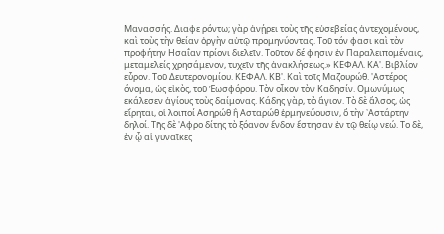Μανασσής. Διαφε ρόντω; γὰρ ἀνῄρει τοὺς τῆς εὐσεβείας ἀντεχομένους, καὶ τοὺς τὴν θείαν ὀργὴν αὐτῷ προμηνύοντας. Τοῦ τόν φασι καὶ τὸν προφήτην Ησαΐαν πρίονι διελεῖν. Τοῦτον δέ φησιν ἐν Παραλειπομέναις, μεταμελείς χρησάμενον, τυχεῖν τῆς ἀνακλήσεως.» ΚΕΦΑΛ. ΚΑ'. Βιβλίον εὗρον. Τοῦ Δευτερονομίου. ΚΕΦΑΛ. ΚΒ'. Καὶ τοῖς Μαζουρώθ. 'Αστέρος όνομα, ὡς εἰκὸς, τοῦ Ἑωσφόρου. Τὸν οἶκον τὸν Καδησίν. Ομωνύμως εκάλεσεν ἁγίους τοὺς δαίμονας. Κάδης γὰρ, τὸ ἅγιον. Τὸ δὲ ἄλσος, ὡς εἴρηται, οἱ λοιποί Ασηρώθ ἢ Ασταρώθ ἑρμηνεύουσιν, ὅ τὴν ᾿Αστάρτην δηλοί. Τῆς δὲ 'Αφρο δίτης τὸ ξόανον ἔνδον ἔστησαν ἐν τῷ θείῳ νεώ. Το δὲ, ἐν ᾧ αἱ γυναῖκες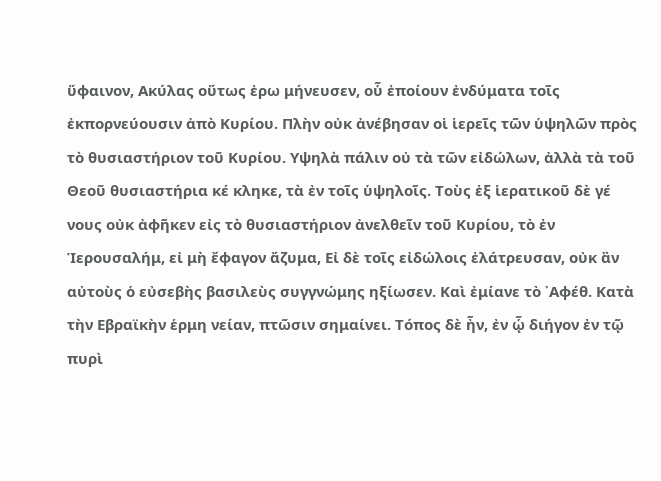ὕφαινον, Ακύλας οὕτως ἐρω μήνευσεν, οὗ ἐποίουν ἐνδύματα τοῖς ἐκπορνεύουσιν ἀπὸ Κυρίου. Πλὴν οὐκ ἀνέβησαν οἱ ἱερεῖς τῶν ὑψηλῶν πρὸς τὸ θυσιαστήριον τοῦ Κυρίου. Υψηλὰ πάλιν οὐ τὰ τῶν εἰδώλων, ἀλλὰ τὰ τοῦ Θεοῦ θυσιαστήρια κέ κληκε, τὰ ἐν τοῖς ὑψηλοῖς. Τοὺς ἐξ ἱερατικοῦ δὲ γέ νους οὐκ ἀφῆκεν εἰς τὸ θυσιαστήριον ἀνελθεῖν τοῦ Κυρίου, τὸ ἐν Ἱερουσαλήμ, εἰ μὴ ἔφαγον ἄζυμα, Εἰ δὲ τοῖς εἰδώλοις ἐλάτρευσαν, οὐκ ἂν αὐτοὺς ὁ εὐσεβὴς βασιλεὺς συγγνώμης ηξίωσεν. Καὶ ἐμίανε τὸ ᾿Αφέθ. Κατὰ τὴν Εβραϊκὴν ἑρμη νείαν, πτῶσιν σημαίνει. Τόπος δὲ ἦν, ἐν ᾧ διήγον ἐν τῷ πυρὶ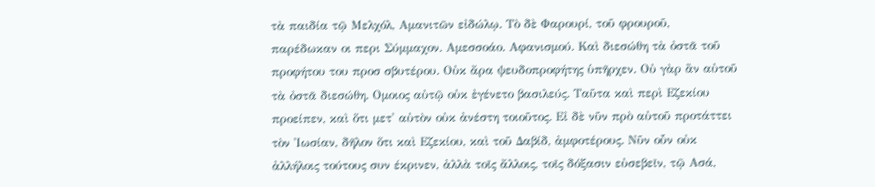τὰ παιδία τῷ Μελχόλ, Αμανιτῶν εἰδώλῳ. Τὸ δὲ Φαρουρί, τοῦ φρουροῦ, παρέδωκαν οι περι Σύμμαχον. Αμεσσοάο. Αφανισμού. Καὶ διεσώθη τὰ ὀστᾶ τοῦ προφήτου του προσ σβυτέρου. Οὐκ ἄρα ψευδοπροφήτης ὑπῆρχεν. Οὐ γὰρ ἂν αὐτοῦ τὰ ὀστᾶ διεσώθη. Ομοιος αὐτῷ οὐκ ἐγένετο βασιλεύς. Ταῦτα καὶ περὶ Εζεκίου προείπεν, καὶ ὅτι μετ' αὐτὸν οὐκ ἀνέστη τοιοῦτος. Εἰ δὲ νῦν πρὸ αὐτοῦ προτάττει τὸν Ἰωσίαν, δῆλον ὅτι καὶ Εζεκίου, καὶ τοῦ Δαβίδ, ἀμφοτέρους. Νῦν οὖν οὐκ ἀλλήλοις τούτους συν έκρινεν, ἀλλὰ τοῖς ἄλλοις, τοῖς δόξασιν εὐσεβεῖν, τῷ Ασά,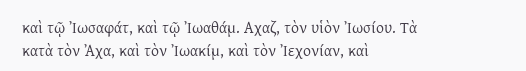καὶ τῷ Ἰωσαφάτ, καὶ τῷ Ἰωαθάμ. Αχαζ, τὸν υἱὸν Ἰωσίου. Τὰ κατὰ τὸν Ἀχα, καὶ τὸν Ἰωακίμ, καὶ τὸν Ἰεχονίαν, καὶ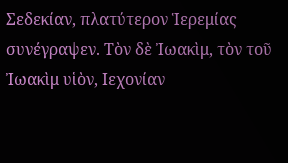Σεδεκίαν, πλατύτερον Ἱερεμίας συνέγραψεν. Τὸν δὲ Ἰωακὶμ, τὸν τοῦ Ἰωακὶμ υἱὸν, Ιεχονίαν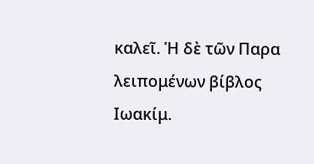καλεῖ. Ἡ δὲ τῶν Παρα λειπομένων βίβλος Ιωακίμ.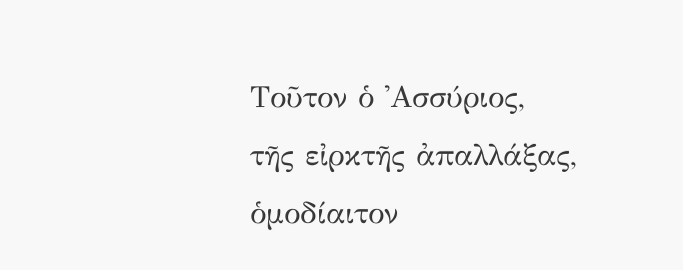Τοῦτον ὁ ᾿Ασσύριος, τῆς εἰρκτῆς ἀπαλλάξας, ὁμοδίαιτον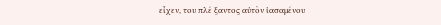εἶχεν, του πλέ ξαντος αὐτὸν ἰασαμένου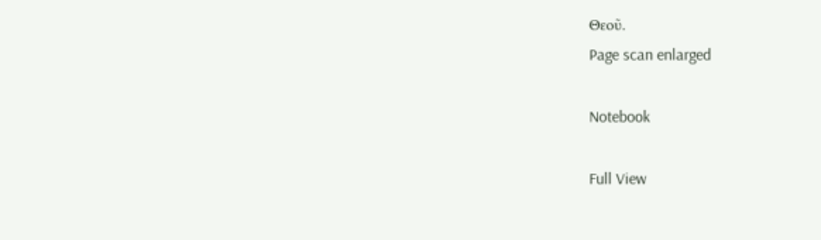Θεοῦ.
Page scan enlarged

Notebook

Full View